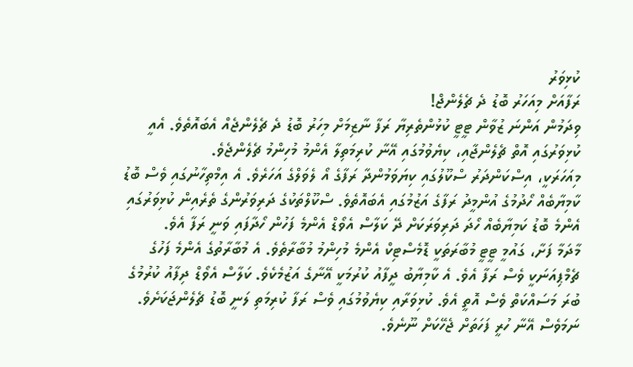ކުޅިވަރު
ރަފާއަށް މިއަހަރު ބޮޑު ދެ ޗެލެންޖް!
ވިދަމުން އަންނަ ޒުވާން ޓީޓީ ކުޅުންތެރިޔާ ރަފާ ނާޒިމަށް މިހަރު ބޮޑު ދެ ޗެލެންޖެއް އެބައޮތެވެ. އެއީ ކުޅިވަރުގައި އޮތް ޗެލެންޖާއި، ކިޔެވުމުގައި އޭނާ ކުރިމަތިލާ އެންމު މުހިންމު ޗެލެންޖެވެ.
މިއަހަރަކީ، އިސްކަންދަރު ސްކޫލުގައި ކިޔަވަމުންދާ ރަފާގެ އޯ ލެވަލްގެ އަހަރެވެ. އެ އިމްތިހާނުގައި ވެސް ބޮޑު ކާމިޔާބެއް ހޯދުމުގެ އުންމީދު ރަފާގެ އަޒުމުގައި އެބައޮތެވެ. ސްކޫލްތަކުގެ ދަރިވަރުންގެ ތެރެއިން ކުޅިވަރުގައި އެންމެ ބޮޑު ކަމިޔާބެއް ހޯދަ ދަރިވަރަކަށް ދޭ ކަލާސް އެވޯޑް އެންމެ ފަހުން ހޯދާފައި ވަނީ ރަފާ އެވެ.
މާދަމާ ފަށާ، ގައުމީ ޓީޓީ މުބާރަތަކީ ޑޮމެސްޓިކް އެންމެ މުހިންމު މުބާރާތެވެ. އެ މުބާރާތުގެ އެންމެ ފަހުގެ ޗެމްޕިއަނަކީ ވެސް ރަފާ އެވެ. އެ ކާމިޔާބު ދީފާއު ކުރުމަކީ އޭނާގެ އަޒުމެކެވެ. ކަލާސް އެވޯޑް ދިފާއު ކުރުމުގެ ބުރަ މަސައްކަތް ވެސް އޮތީ އެވެ. ކުޅިވަރާއި ކިޔެވުމުގައި ވެސް ރަފާ ކުރިމަތި ލަނީ ބޮޑު ޗެލެންޖަކަށެވެ. ނަމަވެސް އޭނާ ހުރީ ފަހަތަށް ޖެހޭކަށް ނޫނެވެ.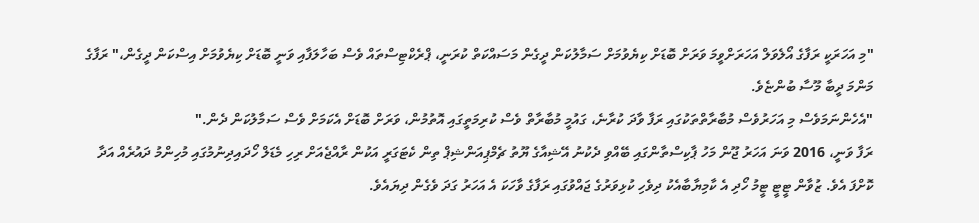"މި އަހަރަކީ ރަފާގެ އޯލެވަލް އަހަރަށްވީމަ ވަރަށް ބޮޑަށް ކިޔެވުމަށް ސަމާލުކަން ދީގެން މަސައްކަތް ކުރަނީ، ޕްރެކްޓިސްތައް ވެސް ބަހާލަފާއި ވަނީ ބޮޑަށް ކިޔެވުމަށް އިސްކަން ދީގެން،" ރަފާގެ މަންމަ ދީބާ މޫސާ ބުންޏެވެ.
"އެހެންނަމަވެސް މި އަހަރުވެސް މުބާރާތްތަކުގައި ރަފާ ވާދަ ކުރާނެ، ގައުމީ މުބާރާތް ވެސް ކުރިމަތީގައި އޮތުމުން، ވަރަށް ބޮޑަށް އެކަމަށް ވެސް ސަމާލުކަން ދެން."
ރަފާ ވަނީ، 2016 ވަނަ އަހަރު ޖޫން މަހު ޕާކިސްތާންގައި ބޭއްވި ދެކުނު އޭޝިއާގެ ޔޫތު ޗެމްޕިއަންޝިޕް ތިން ކެޓަގަރީ އަކުން ރާއްޖެއަށް ރިހި މެޑަލް ހޯދައިދިނުމުގައި މުހިންމު ދައުރެއް އަދާ ކޮށްފަ އެވެ. ޒުވާން ޓީޓީ ޓީމު ހޯދި އެ ކާމިޔާބާއެކު ދިވެހި ކުޅިވަރުގެ ޖައްވުގައި ރަފާގެ ވާހަކަ އެ އަހަރު ގަދަ ވެގެން ދިޔައެވެ.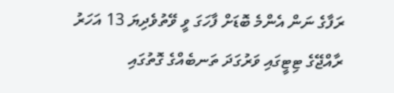ރަފާގެ ނަން އެންމެ ބޮޑަށް ފާހަގަ ވީ ވޭތުވެދިޔަ 13 އަހަރު ރާއްޖޭގެ ޓިޓީގައި ވަރުގަދަ ތަނބެއްގެ ގޮތުގައި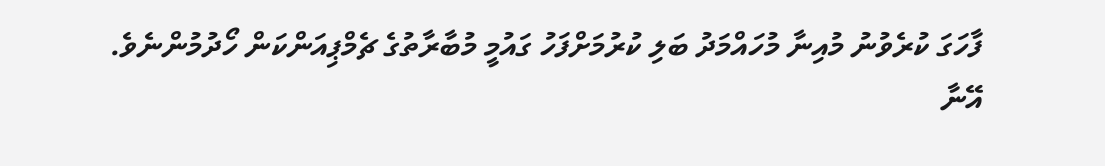ފާހަގަ ކުރެވުނު މުއިނާ މުހައްމަދު ބަލި ކުރުމަށްފަހު ގައުމީ މުބާރާތުގެ ޗެމްޕިއަންކަން ހޯދުމުންނެވެ.
އޭނާ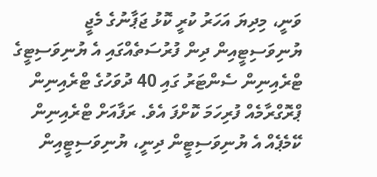ވަނީ، މިދިޔަ އަހަރު ކުރީ ކޮޅު ޖަޕާނުގެ މެޖީ ޔުނިވަސިޓީއިން ދިން ފުރުސަތެއްގައި އެ ޔުނިވަސިޓީގެ ޓްރެއިނިން ސެންޓަރު ގައި 40 ދުވަހުގެ ޓްރެއިނިން ޕްރޮގްރާމެއް ފުރިހަމަ ކޮށްފަ އެވެ. ރަފާއަށް ޓްރެއިނިން ކޭމެޕެއް އެ ޔުނިވަސިޓީން ދިނީ، ޔުނިވަސިޓީއިން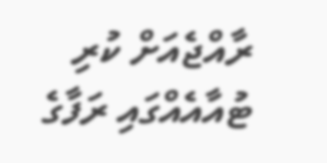ރާއްޖެއަށް ކުރި ޓުއާއެއްގައި ރަފާގެ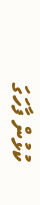ކުޅުން ފާހަގަ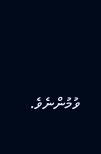ވުމުންނެވެ.